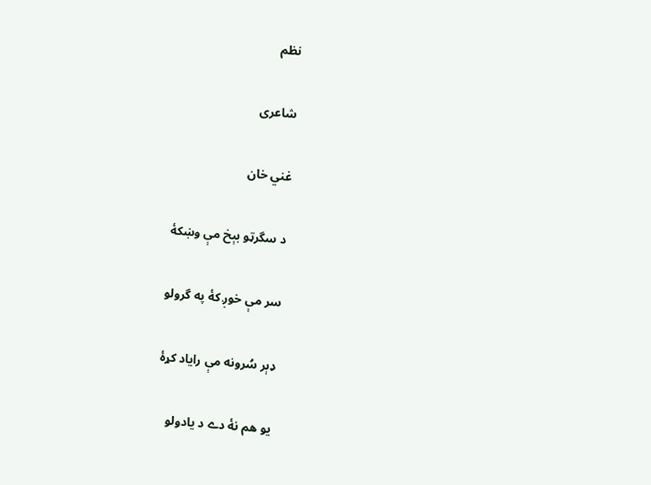نظم

شاعری

غني خان

د سگرټو بېخ مې وښکۀ

سر مې خوږ کۀ په گرولو

ډېر سُرونه مې راياد کړۀ

يو هم نۀ دے د يادولو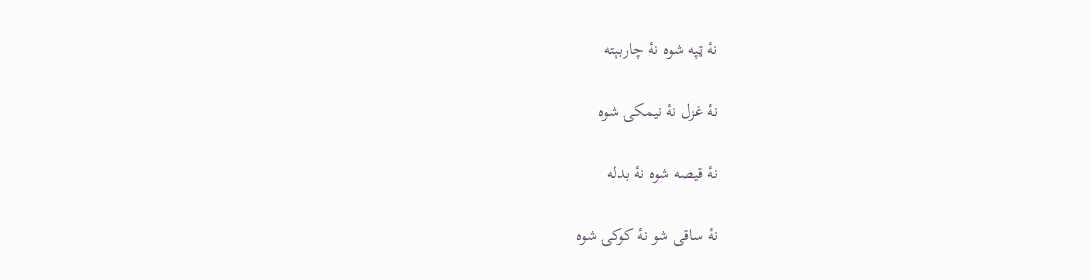نۀ ټپه شوه نۀ چاربېته

نۀ غزل نۀ نيمکۍ شوه

نۀ قيصه شوه نۀ بدله

نۀ ساقی شو نۀ کوکۍ شوه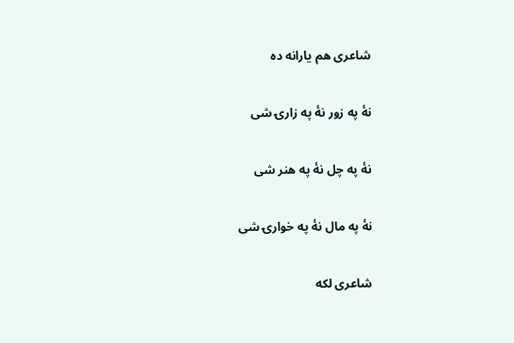شاعری هم يارانه ده

نۀ په زور نۀ په زارۍ شی

نۀ په چل نۀ په هنر شی

نۀ په مال نۀ په خوارۍ شی

شاعری لکه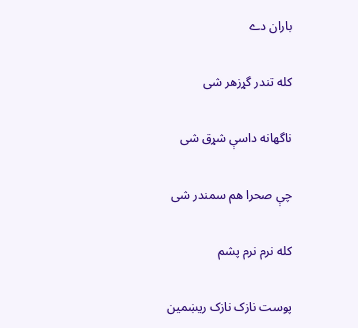باران دے

کله تندر گړزهر شی

ناگهانه داسې شړق شی

چې صحرا هم سمندر شی

کله نرم نرم پشم

پوست نازک نازک ريښمين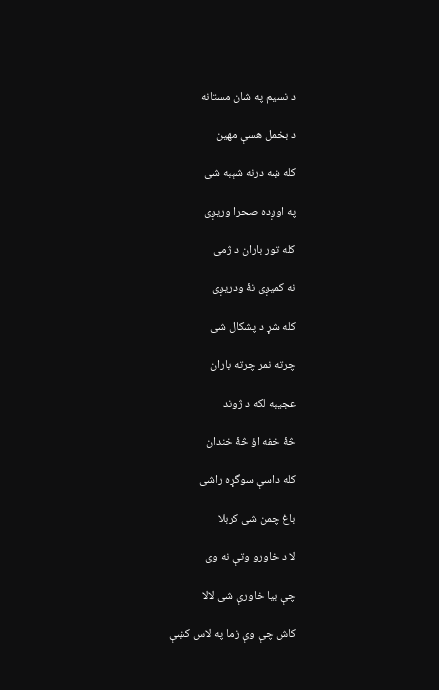د نسيم په شان مستانه

د بخمل هسې مهين

کله ښه درنه شېبه شی

په اوږده صحرا وريږی

کله تور باران د ژمی

نه کميږی نۀ ودريږی

کله شړ د پشکال شی

چرته نمر چرته باران

عجيبه لکه د ژوند

څۀ خفه اؤ څۀ خندان

کله داسې سوگړه راشی

باغ چمن شی کربلا

لا د خاورو وتې نه وی

چې بيا خاورې شی لالا

کاش چې وې زما په لاس کښې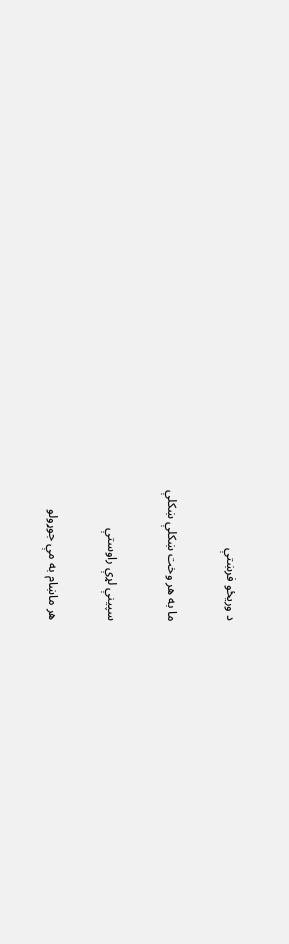د وريځو فرښتې

ما به هر وخت ښکلې ښکلې

سپينې لړې راوستې

هر ماښام به مې جوړولو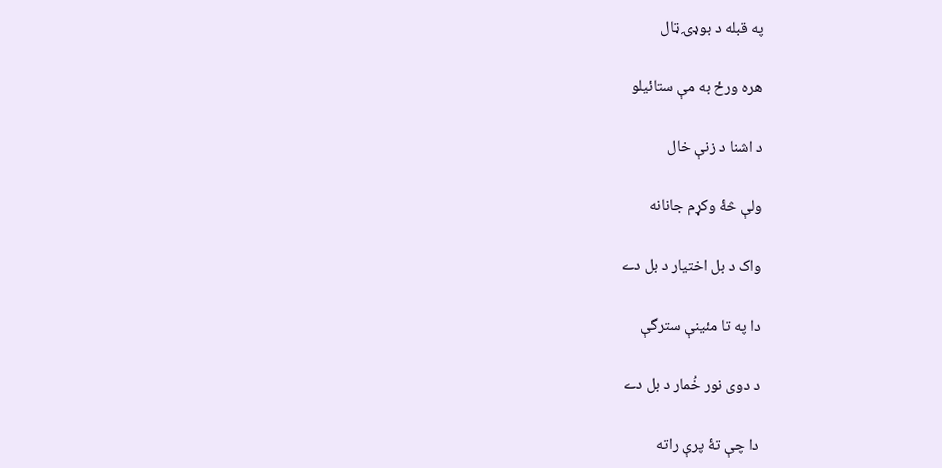په قبله د بوډۍ ټال

هره ورځ به مې ستائيلو

د اشنا د زنې خال

ولې څۀ وکړم جانانه

واک د بل اختيار د بل دے

دا په تا مئينې سترگې

د دوی نور خُمار د بل دے

دا چې تۀ پرې راته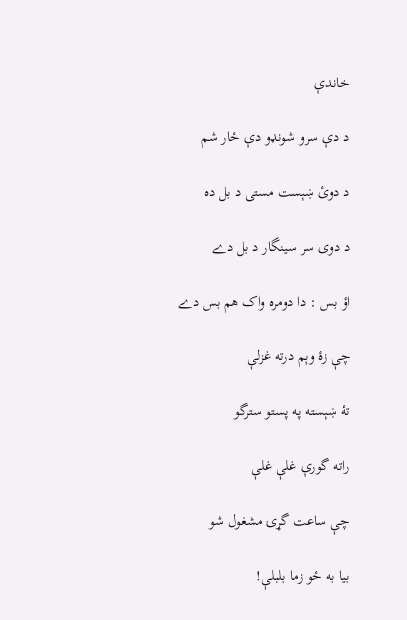خاندې

د دې سرو شونډو دې ځار شم

د دوئ ښېست مستی د بل ده

د دوی سر سينگار د بل دے

اؤ بس : دا دومره واک هم بس دے

چې زۀ وېم درته غزلې

تۀ ښېسته په پستو سترگو

راته گورې غلې غلې

چې ساعت گړۍ مشغول شو

بيا به ځو زما بلبلې!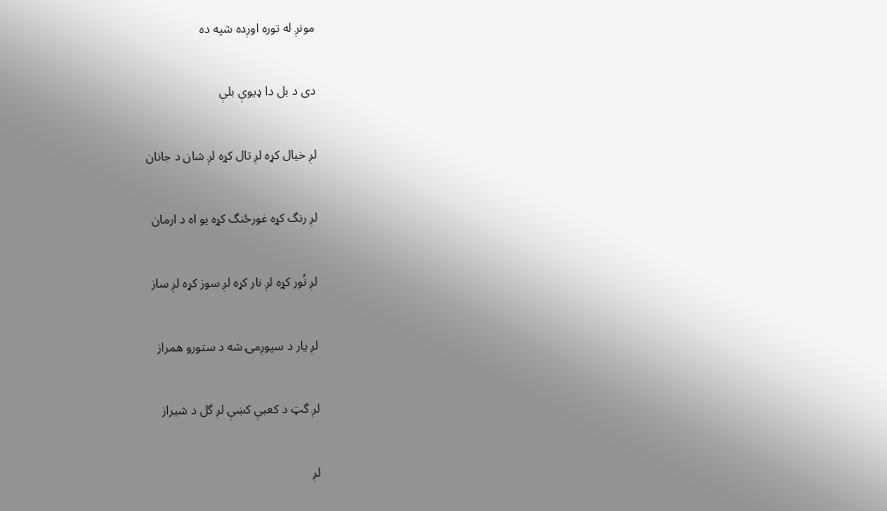مونږ له توره اوږده شپه ده

دی د بل دا ډيوې بلې

لږ خيال کړه لږ تال کړه لږ شان د جانان

لږ رنگ کړه غورځنگ کړه يو اه د ارمان

لږ نُور کړه لږ نار کړه لږ سوز کړه لږ ساز

لږ يار د سپوږمۍ شه د ستورو همراز

لږ گټ د کعبې کښې لږ گل د شيراز

لږ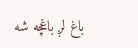باغ لږ باغچه شه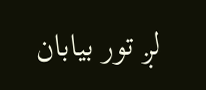لږ تور بيابان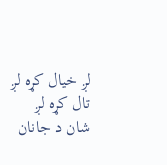لږ خيال کړه لږ تال کړه لږ شان د جانان